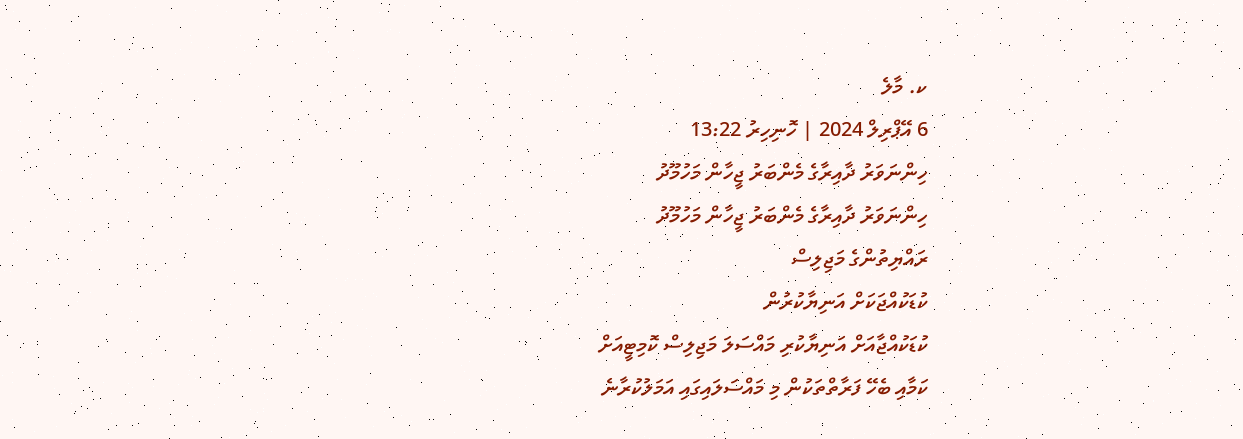ކ. މާލެ
6 އޭޕްރިލް 2024 | ހޮނިހިރު 13:22
ހިންނަވަރު ދާއިރާގެ މެންބަރު ޖީހާން މަހުމޫދު
ހިންނަވަރު ދާއިރާގެ މެންބަރު ޖީހާން މަހުމޫދު
ރައްޔިތުންގެ މަޖިލިސް
ކުޑަކުއްޖަކަށް އަނިޔާކުރުން
ކުޑަކުއްޖާއަށް އަނިޔާކުރި މައްސަލަ މަޖިލިސް ކޮމިޓީއަށް
ކަމާއި ބެހޭ ފަރާތްތަކުން މި މައްސަލައިގައި އަމަލުކުރާނެ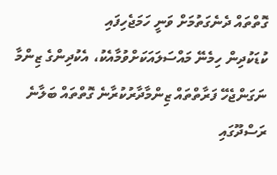ގޮތްތައް ދެނެގަތުމަށް ވަނީ ހަމަޖެހިފައި
ކުޑަކުދިން ހިމެނޭ މައްސަލައަކަށްވުމާއެކު، އެކުދިންގެ ޒިންމާ ނަގަންޖެހޭ ފަރާތްތައް ޒިންމާދާރުކުރާނެ ގޮތްތައް ބަލާނެ
ރަސްދޫގައި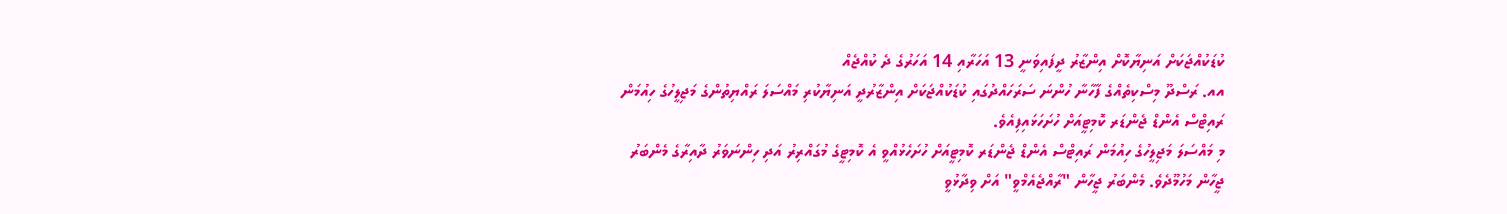ކުޑަކުއްޖަކަށް އަނިޔާކޮށް އިންޒާރު ދީފައިވަނީ 13 އަހަރާއި 14 އަހަރުގެ ދެ ކުއްޖެއް
އއ. ރަސްދޫ މިސްކިތެއްގެ ފާހާނާ ހުންނަ ސަރަހައްދުގައި ކުޑަކުއްޖަކަށް އިންޒާރުދީ އަނިޔާކުރި މައްސަލަ ރައްޔިތުންގެ މަޖިލީހުގެ ހިއުމަން ރައިޓްސް އެންޑް ޖެންޑަރ ކޮމިޓީއަށް ހުށަހަޅައިފިއެވެ.
މި މައްސަލަ މަޖިލީހުގެ ހިއުމަން ރައިޓްސް އެންޑް ޖެންޑަރ ކޮމިޓީއަށް ހުށަހެޅުއްވީ އެ ކޮމިޓީގެ މުގައްރިރު އަދި ހިންނަވަރު ދާއިރާގެ މެންބަރު ޖީހާން މަހުމޫދެވެ. މެންބަރު ޖީހާން "ރާއްޖެއެމްވީ" އަށް ވިދާޅުވީ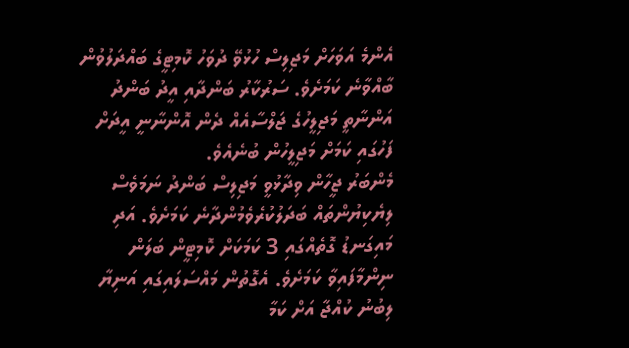އެންމެ އަވަހަށް މަޖިލިސް ހުޅުވޭ ދުވަހު ކޮމިޓީގެ ބައްދަލުވުން ބާއްވާނެ ކަމަށެވެ. ސަރުކާރު ބަންދާއި އީދު ބަންދު އަންނާތީ މަޖިލީހުގެ ޖަލްސާއެއް ދެން އޮންނާނީ އީދަށް ފަހުގައި ކަމަށް މަޖިލީހުން ބުނެއެވެ.
މެންބަރު ޖީހާން ވިދާޅުވީ މަޖިލިސް ބަންދު ނަމަވެސް ލިޔެކިޔުންތައް ބަދަލުކުރެވެމުންދާނެ ކަމަށެވެ. އަދި މައިގަނޑު ގޮތެއްގައި 3 ކަމަކަށް ކޮމިޓީން ބަލަން ނިންމާފައިވާ ކަމަށެވެ. އެގޮތުން މައްސަލައިގައި އަނިޔާ ލިބުނު ކުއްޖާ އަށް ކަމާ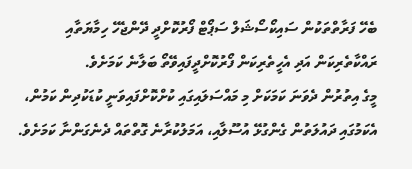ބެހޭ ފަރާތްތަކުން ސައިކޯސޯޝަލް ސަޕޯޓް ފޯރުކޮށްދީ ދޭންޖެހޭ ހިމާޔަތާއި ރައްކާތެރިކަން އަދި އެހީތެރިކަން ފޯރުކޮށްދީފައިވޭތޯ ބަލާނެ ކަމަށެވެ.
މީގެ އިތުރުން ދެވަނަ ކަމަކަށް މި މައްސަލައިގައި ކުށްކޮށްފައިވަނީ ކުޑަކުދިން ކަމުން، އެކަމުގައި ދައުލަތުން ގެންގުޅޭ އުސޫލާއި، އަމަލުކުރާނެ ގޮތްތައް ދެނެގަންނާ ކަމަށެވެ.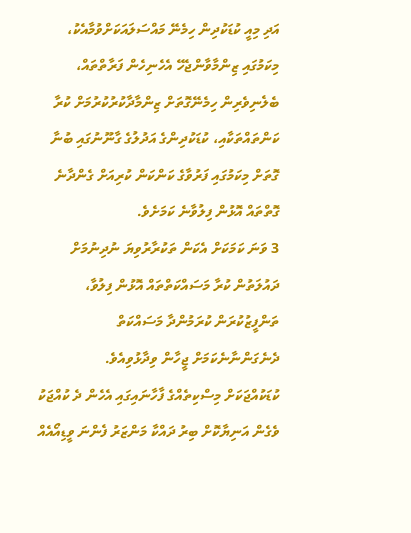އަދި މިއީ ކުޑަކުދިން ހިމެނޭ މައްސަލައަކަށްވުމާއެކު، މިކަމުގައި ޒިންމާވާންޖެހޭ އެހެނިހެން ފަރާތްތައް، ބެލެނިވެރިން ހިމެނޭގޮތަށް ޒިންމާދާކުރުކުރުމަށް ކުރާ ކަންތައްތަކާއި، ކުޑަކުދިންގެ އަދުލުގެ ގާނޫނުގައި ބުނާ ގޮތަށް މިކަމުގައި ފަރުވާގެ ކަންކަން ކުރިއަށް ގެންދާނެ ގޮތްތައް އޮޅުން ފިލުވާނެ ކަމަށެވެ.
3 ވަނަ ކަމަކަށް އެކަން ތަކުރާރުވިޔަ ނުދިނުމަށް ދައުލަތުން ކުރާ މަސައްކަތްތައް އޮޅުން ފިލުވާ، ތަންފީޒުކުރަން ކުރަމުންދާ މަސައްކަތް ދެނެގަންނާނެކަމަށް ޖީހާން ވިދާޅުވިއެވެ.
ކުޑަކުއްޖަކަށް މިސްކިތެއްގެ ފާހާނައިގައި އެހެން ދެ ކުއްޖަކު ވެގެން އަނިޔާކޮށް ބިރު ދައްކާ މަންޒަރު ފެންނަ ވީޑިއޯއެއް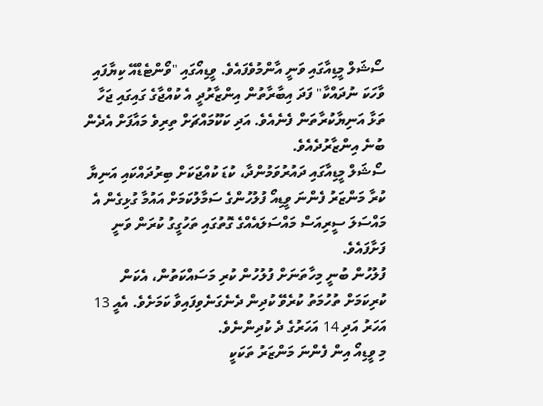ސޯޝަލް މީޑިއާގައި ވަނީ އާންމުވެފައެވެ. ވީޑިއޯގައި "ވޯންޓެޑްއޭ ކިޔާފައި ވާހަކަ ނުދައްކާ" ފަދަ އިބާރާތުން އިންޒާރުދީ އެ ކުއްޖާގެ ގައިގައި ޖަހާ ތަޅާ އަނިޔާކުރާތަން ފެނެއެވެ. އަދި ކަކޫމައްޗަށް ތިރިވެ މައާފަށް އެދެން ބުނެ އިންޒާރުދެއެވެ.
ސޯޝަލް މީޑިއާގައި ދައުރުވަމުންދާ، ކުޑަ ކުއްޖަކަށް ބިރުދައްކައި އަނިޔާ ކުރާ މަންޒަރު ފެންނަ ވީޑިއޯ ފުލުހުންގެ ސަމާލުކަމަށް އައުމާ ގުޅިގެން އެ މައްސަލަ ސީރިއަސް މައްސަލައެއްގެ ގޮތުގައި ތަހުގީގު ކުރަން ވަނީ ފަށާފައެވެ.
ފުލުހުން ބުނީ މިހާތަނަށް ފުލުހުން ކުރި މަސައްކަތުން، އެކަން ކުރިކަމަށް ތުހުމަތު ކުރެވޭ ކުދިން ދެނެގަނެވިފައިވާ ކަމަށެވެ. އެއީ 13 އަހަރު އަދި 14 އަހަރުގެ ދެ ކުދިންނެވެ.
މި ވީޑިއޯ އިން ފެންނަ މަންޒަރު ތަކަކީ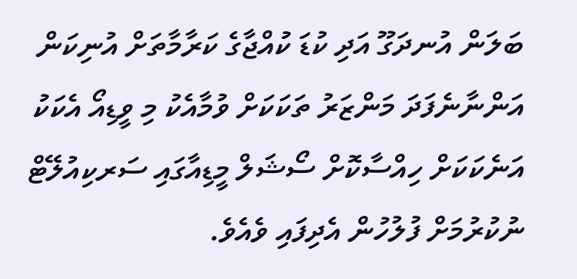ބަލަން އުނދަގޫ އަދި ކުޑަ ކުއްޖާގެ ކަރާމާތަށް އުނިކަން އަންނާނެފަދަ މަންޒަރު ތަކަކަށް ވުމާއެކު މި ވީޑިއޯ އެކަކު އަނެކަކަށް ހިއްސާކޮށް ސޯޝަލް މީޑިއާގައި ސަރކިއުލޭޓް ނުކުރުމަށް ފުލުހުން އެދިފައި ވެއެވެ.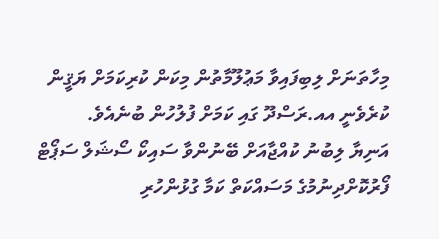މިހާތަނަށް ލިބިފައިވާ މަޢުލޫމާތުން މިކަން ކުރިކަމަށް ޔަޤީން ކުރެވެނީ އއ.ރަސްދޫ ގައި ކަމަށް ފުލުހުން ބުނެއެވެ.
އަނިޔާ ލިބުނު ކުއްޖާއަށް ބޭނުންވާ ސައިކޯ ސޯޝަލް ސަޕޯޓް ފޯރުކޮށްދިނުމުގެ މަސައްކަތް ކަމާ ގުޅުންހުރި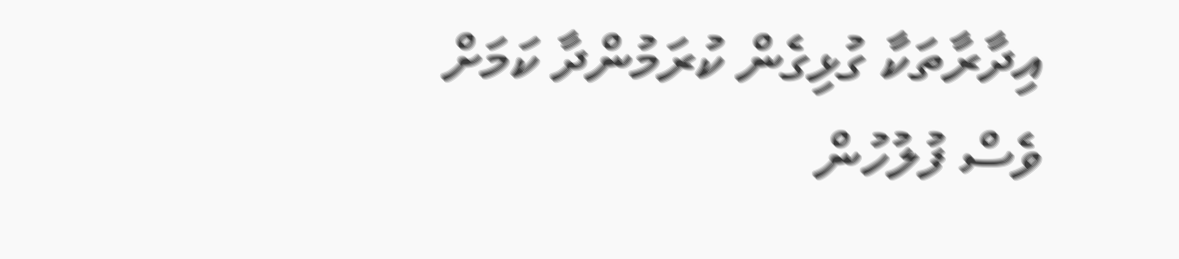އިދާރާތަކާ ގުޅިގެން ކުރަމުންދާ ކަމަށް ވެސް ފުލުހުން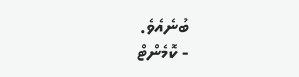ބުނެއެވެ.
- ކޮމެންޓް